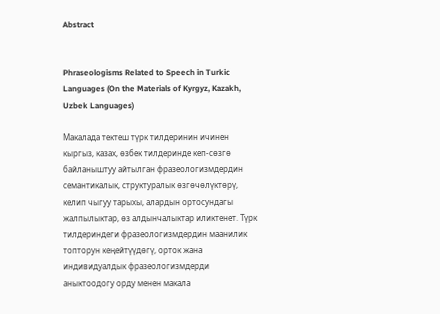Abstract


Phraseologisms Related to Speech in Turkic Languages (On the Materials of Kyrgyz, Kazakh, Uzbek Languages)

Макалада тектеш түрк тилдеринин ичинен кыргыз, казах, өзбек тилдеринде кеп-сөзгө байланыштуу айтылган фразеологизмдердин семантикалык, структуралык өзгөчөлүктөрү, келип чыгуу тарыхы, алардын ортосундагы жалпылыктар, өз алдынчалыктар иликтенет. Түрк тилдериндеги фразеологизмдердин маанилик топторун кеңейтүүдөгү, орток жана индивидуалдык фразеологизмдерди аныктоодогу орду менен макала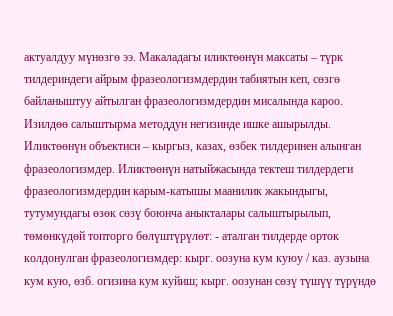актуалдуу мүнөзгө ээ. Макаладагы иликтөөнүн максаты – түрк тилдериндеги айрым фразеологизмдердин табиятын кеп, сөзгө байланыштуу айтылган фразеологизмдердин мисалында кароо. Изилдөө салыштырма методдун негизинде ишке ашырылды. Иликтөөнүн объектиси – кыргыз, казах, өзбек тилдеринен алынган фразеологизмдер. Иликтөөнүн натыйжасында тектеш тилдердеги фразеологизмдердин карым-катышы маанилик жакындыгы, тутумундагы өзөк сөзү боюнча аныкталары салыштырылып, төмөнкүдөй топторго бөлүштүрүлөт: - аталган тилдерде орток колдонулган фразеологизмдер: кырг. оозуна кум куюу / каз. аузына кум кую, өзб. огизина кум куйиш; кырг. оозунан сөзү түшүү түрүндө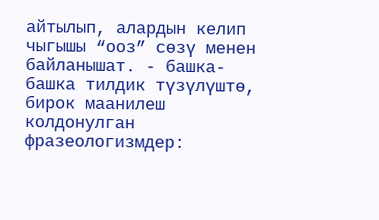айтылып, алардын келип чыгышы “ооз” сөзү менен байланышат. - башка-башка тилдик түзүлүштө, бирок маанилеш колдонулган фразеологизмдер: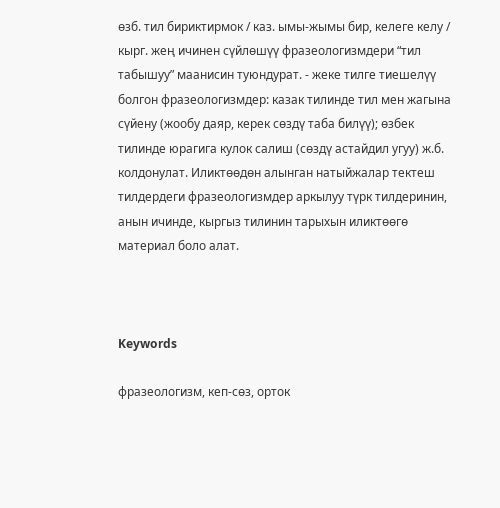өзб. тил бириктирмок / каз. ымы-жымы бир, келеге келу / кырг. жең ичинен сүйлөшүү фразеологизмдери “тил табышуу” маанисин туюндурат. - жеке тилге тиешелүү болгон фразеологизмдер: казак тилинде тил мен жагына сүйену (жообу даяр, керек сөздү таба билүү); өзбек тилинде юрагига кулок салиш (сөздү астайдил угуу) ж.б. колдонулат. Иликтөөдөн алынган натыйжалар тектеш тилдердеги фразеологизмдер аркылуу түрк тилдеринин, анын ичинде, кыргыз тилинин тарыхын иликтөөгө материал боло алат.



Keywords

фразеологизм, кеп-сөз, орток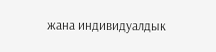жана индивидуалдык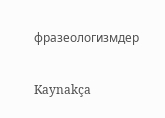фразеологизмдер


Kaynakça